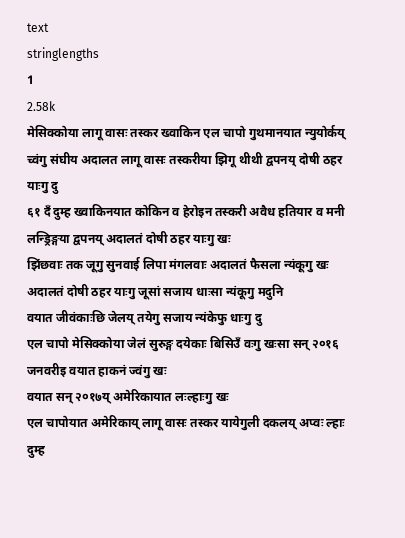text
stringlengths
1
2.58k
मेसिक्कोया लागू वासः तस्कर ख्वाकिन एल चापो गुथमानयात न्युयोर्कय् च्वंगु संघीय अदालत लागू वासः तस्करीया झिगू थीथी द्वपनय् दोषी ठहर याःगु दु
६१ दँ दुम्ह ख्वाकिनयात कोकिन व हेरोइन तस्करी अवैध हतियार व मनी लन्ड्रिङ्गया द्वपनय् अदालतं दोषी ठहर याःगु खः
झिंछवाः तक जूगु सुनवाई लिपा मंगलवाः अदालतं फैसला न्यंकूगु खः
अदालतं दोषी ठहर याःगु जूसां सजाय धाःसा न्यंकूगु मदुनि
वयात जीवंकाःछि जेलय् तयेगु सजाय न्यंकेफु धाःगु दु
एल चापो मेसिक्कोया जेलं सुरुङ्ग दयेकाः बिसिउँ वःगु खःसा सन् २०१६ जनवरीइ वयात हाकनं ज्वंगु खः
वयात सन् २०१७य् अमेरिकायात लःल्हाःगु खः
एल चापोयात अमेरिकाय् लागू वासः तस्कर यायेगुली दकलय् अप्वः ल्हाः दुम्ह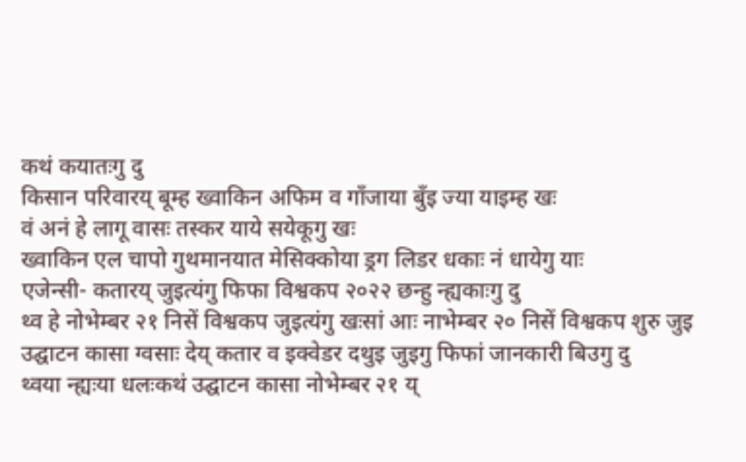कथं कयातःगु दु
किसान परिवारय् बूम्ह ख्वाकिन अफिम व गाँजाया बुँइ ज्या याइम्ह खः
वं अनं हे लागू वासः तस्कर याये सयेकूगु खः
ख्वाकिन एल चापो गुथमानयात मेसिक्कोया ड्रग लिडर धकाः नं धायेगु याः
एजेन्सी- कतारय् जुइत्यंगु फिफा विश्वकप २०२२ छन्हु न्ह्यकाःगु दु
थ्व हे नोभेम्बर २१ निसें विश्वकप जुइत्यंगु खःसां आः नाभेम्बर २० निसें विश्वकप शुरु जुइ
उद्घाटन कासा ग्वसाः देय् कतार व इक्वेडर दथुइ जुइगु फिफां जानकारी बिउगु दु
थ्वया न्ह्यःया धलःकथं उद्घाटन कासा नोभेम्बर २१ य्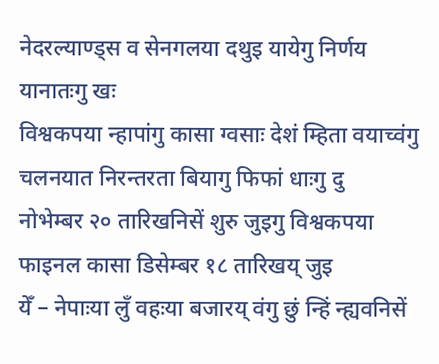नेदरल्याण्ड्स व सेनगलया दथुइ यायेगु निर्णय यानातःगु खः
विश्वकपया न्हापांगु कासा ग्वसाः देशं म्हिता वयाच्वंगु चलनयात निरन्तरता बियागु फिफां धाःगु दु
नोभेम्बर २० तारिखनिसें शुरु जुइगु विश्वकपया फाइनल कासा डिसेम्बर १८ तारिखय् जुइ
येँ – नेपाःया लुँ वहःया बजारय् वंगु छुं न्हिं न्ह्यवनिसें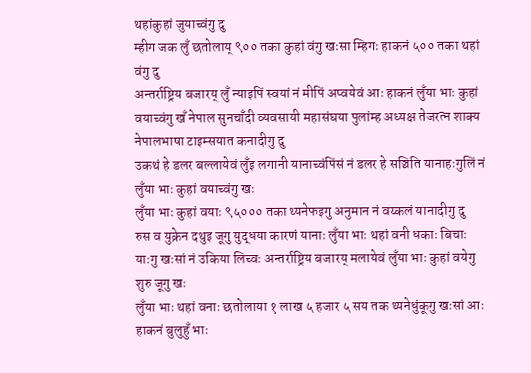थहांकुहां जुयाच्वंगु दु
म्हीग जक लुँ छतोलाय् ९०० तका कुहां वंगु खःसा म्हिगः हाकनं ५०० तका थहां वंगु दु
अन्तर्राष्ट्रिय बजारय् लुँ न्याइपिं स्वयां नं मीपिं अप्वयेवं आः हाकनं लुँया भाः कुहां वयाच्वंगु खँ नेपाल सुनचाँदी व्यवसायी महासंघया पुलांम्ह अध्यक्ष तेजरत्न शाक्य नेपालभाषा टाइम्सयात कनादीगु दु
उकथं हे डलर बल्लायेवं लुँइ लगानी यानाच्वंपिंसं नं डलर हे सञ्चिति यानाहःगुलिं नं लुँया भाः कुहां वयाच्वंगु खः
लुँया भाः कुहां वयाः ९५००० तका थ्यनेफइगु अनुमान नं वय्कलं यानादीगु दु
रुस व युक्रेन दथुइ जूगु युद्धया कारणं यानाः लुँया भाः थहां वनी धकाः बिचाः याःगु खःसां नं उकिया लिच्वः अन्तर्राष्ट्रिय बजारय् मलायेवं लुँया भाः कुहां वयेगु शुरु जूगु खः
लुँया भाः थहां वनाः छतोलाया १ लाख ५ हजार ५ सय तक थ्यनेधुंकूगु खःसां आः हाकनं बुलुहुँ भाः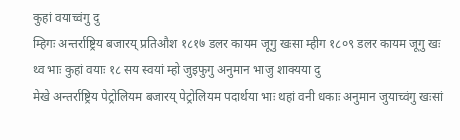कुहां वयाच्वंगु दु
म्हिगः अन्तर्राष्ट्रिय बजारय् प्रतिऔश १८१७ डलर कायम जूगु खःसा म्हीग १८०९ डलर कायम जूगु खः
थ्व भाः कुहां वयाः १८ सय स्वयां म्हो जुइफुगु अनुमान भाजु शाक्यया दु
मेखे अन्तर्राष्ट्रिय पेट्रोलियम बजारय् पेट्रोलियम पदार्थया भाः थहां वनी धकाः अनुमान जुयाच्वंगु खःसां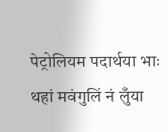पेट्रोलियम पदार्थया भाः थहां मवंगुलिं नं लुँया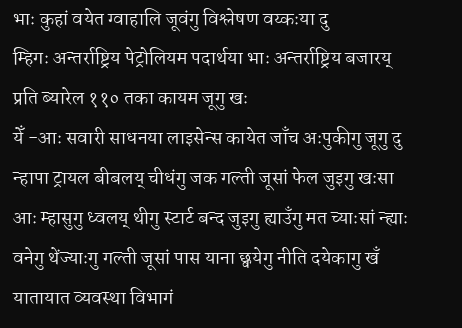भाः कुहां वयेत ग्वाहालि जूवंगु विश्लेषण वय्कःया दु
म्हिगः अन्तर्राष्ट्रिय पेट्रोलियम पदार्थया भाः अन्तर्राष्ट्रिय बजारय् प्रति ब्यारेल ११० तका कायम जूगु खः
येँ -आः सवारी साधनया लाइसेन्स कायेत जाँच अःपुकीगु जूगु दु
न्हापा ट्रायल बीबलय् चीधंगु जक गल्ती जूसां फेल जुइगु खःसा आः म्हासुगु ध्वलय् थीगु स्टार्ट बन्द जुइगु ह्याउँगु मत च्याःसां न्ह्याः वनेगु थेंज्याःगु गल्ती जूसां पास याना छ्वयेगु नीति दयेकागु खँ यातायात व्यवस्था विभागं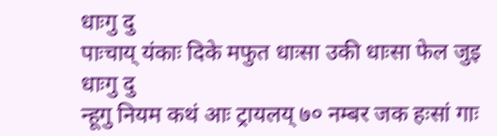धाःगु दु
पाःचाय् यंकाः दिके मफुत धाःसा उकी धाःसा फेल जुइ धाःगु दु
न्हूगु नियम कथं आः ट्रायलय् ७० नम्बर जक हःसां गाः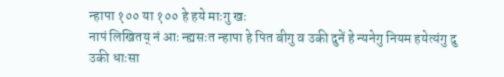न्हापा १०० या १०० हे हये माःगु खः
नापं लिखितय् नं आः न्ह्यसःत न्हापा हे पित बीगु व उकी दुनें हे न्यनेगु नियम हयेत्यंगु दु
उकी धाःसा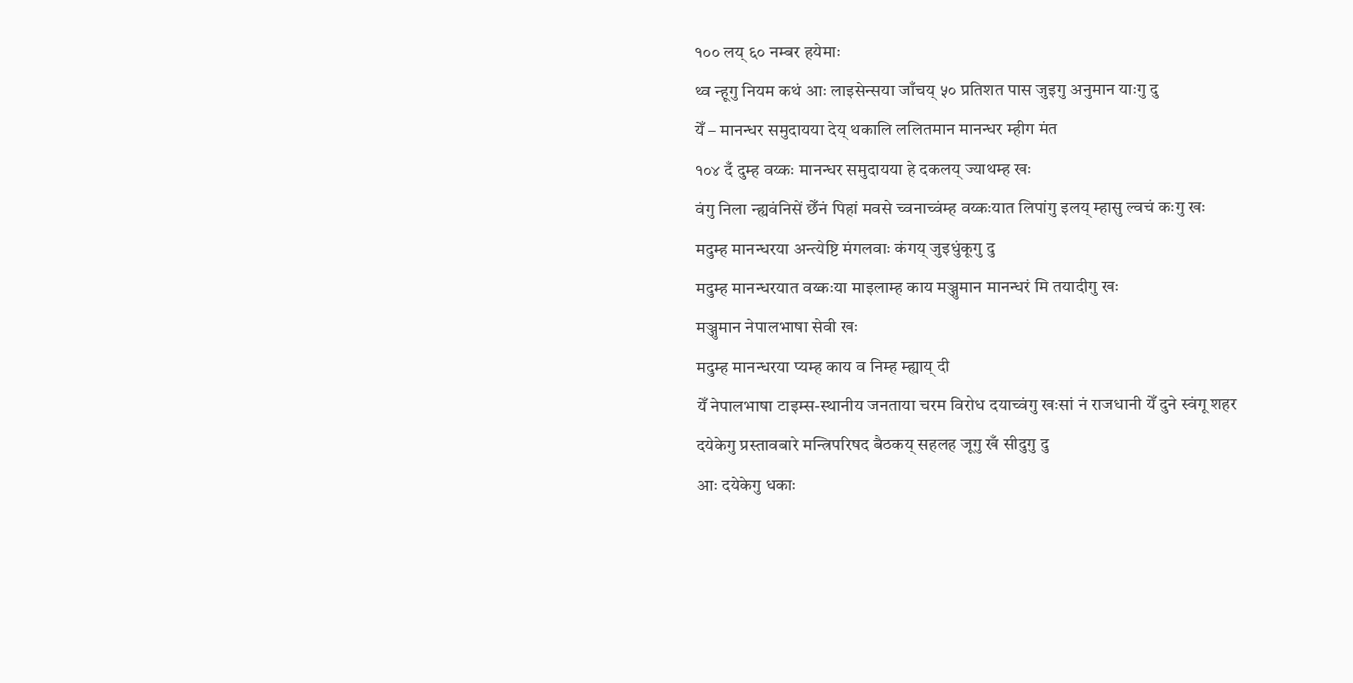१०० लय् ६० नम्बर हयेमाः
थ्व न्हूगु नियम कथं आः लाइसेन्सया जाँचय् ५० प्रतिशत पास जुइगु अनुमान याःगु दु
येँ – मानन्धर समुदायया देय् थकालि ललितमान मानन्धर म्हीग मंत
१०४ दँ दुम्ह वय्कः मानन्धर समुदायया हे दकलय् ज्याथम्ह खः
वंगु निला न्ह्यवंनिसें छेँनं पिहां मवसे च्वनाच्वंम्ह वय्कःयात लिपांगु इलय् म्हासु ल्वचं कःगु खः
मदुम्ह मानन्धरया अन्त्येष्टि मंगलवाः कंगय् जुइधुंकूगु दु
मदुम्ह मानन्धरयात वय्कःया माइलाम्ह काय मञ्जुमान मानन्धरं मि तयादीगु खः
मञ्जुमान नेपालभाषा सेवी खः
मदुम्ह मानन्धरया प्यम्ह काय व निम्ह म्ह्याय् दी
येँ नेपालभाषा टाइम्स-स्थानीय जनताया चरम विरोध दयाच्वंगु खःसां नं राजधानी येँ दुने स्वंगू शहर दयेकेगु प्रस्तावबारे मन्त्रिपरिषद बैठकय् सहलह जूगु खँ सीदुगु दु
आः दयेकेगु धकाः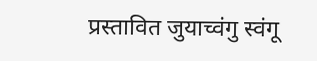प्रस्तावित जुयाच्वंगु स्वंगू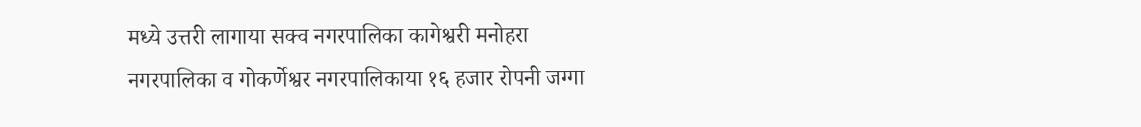मध्ये उत्तरी लागाया सक्व नगरपालिका कागेश्वरी मनोहरा नगरपालिका व गोकर्णेश्वर नगरपालिकाया १६ हजार रोपनी जग्गा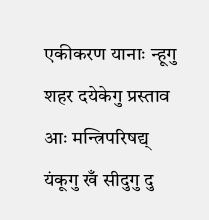एकीकरण यानाः न्हूगु शहर दयेकेगु प्रस्ताव आः मन्त्रिपरिषद्य् यंकूगु खँ सीदुगु दु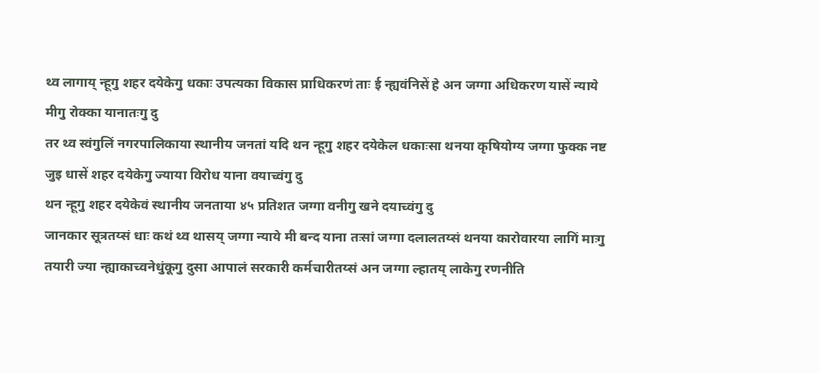थ्व लागाय् न्हूगु शहर दयेकेगु धकाः उपत्यका विकास प्राधिकरणं ताः ई न्ह्यवंनिसें हे अन जग्गा अधिकरण यासें न्याये मीगु रोक्का यानातःगु दु
तर थ्व स्वंगुलिं नगरपालिकाया स्थानीय जनतां यदि थन न्हूगु शहर दयेकेल धकाःसा थनया कृषियोग्य जग्गा फुक्क नष्ट जुइ धासें शहर दयेकेगु ज्याया विरोध याना वयाच्वंगु दु
थन न्हूगु शहर दयेकेवं स्थानीय जनताया ४५ प्रतिशत जग्गा वनीगु खने दयाच्वंगु दु
जानकार सूत्रतय्सं धाः कथं थ्व थासय् जग्गा न्याये मी बन्द याना तःसां जग्गा दलालतय्सं थनया कारोवारया लागिं माःगु तयारी ज्या न्ह्याकाच्वनेधुंकूगु दुसा आपालं सरकारी कर्मचारीतय्सं अन जग्गा ल्हातय् लाकेगु रणनीति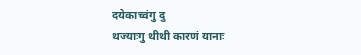दयेकाच्वंगु दु
थज्याःगु थीथी कारणं यानाः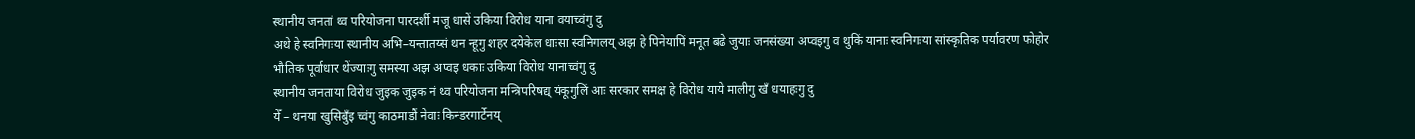स्थानीय जनतां थ्व परियोजना पारदर्शी मजू धासें उकिया विरोध याना वयाच्वंगु दु
अथे हे स्वनिगःया स्थानीय अभि–यन्तातय्सं थन न्हूगु शहर दयेकेल धाःसा स्वनिगलय् अझ हे पिनेयापिं मनूत बढे जुयाः जनसंख्या अप्वइगु व थुकिं यानाः स्वनिगःया सांस्कृतिक पर्यावरण फोहोर भौतिक पूर्वाधार थेंज्याःगु समस्या अझ अप्वइ धकाः उकिया विरोध यानाच्वंगु दु
स्थानीय जनताया विरोध जुइक जुइक नं थ्व परियोजना मन्त्रिपरिषद्य् यंकूगुलिं आः सरकार समक्ष हे विरोध याये मालीगु खँ धयाहःगु दु
येँ – थनया खुसिबुँइ च्वंगु काठमाडौं नेवाः किन्डरगार्टेनय्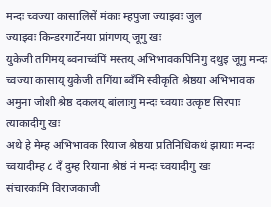मन्दः च्वज्या कासालिसें मंकाः म्हपुजा ज्याझ्वः जुल
ज्याझ्वः किन्डरगार्टेनया प्रांगणय् जूगु खः
युकेजी तगिमय् ब्वनाच्वंपिं मस्तय् अभिभावकपिनिगु दथुइ जूगु मन्दः च्वज्या कासाय् युकेजी तगिंया ब्वँमि स्वीकृति श्रेष्ठया अभिभावक अमुना जोशी श्रेष्ठ दकलय् बांलाःगु मन्दः च्वयाः उत्कृष्ट सिरपाः त्याकादीगु खः
अथे हे मेम्ह अभिभावक रियाज श्रेष्ठया प्रतिनिधिकथं झायाः मन्दः च्वयादीम्ह ८ दँ दुम्ह रियाना श्रेष्ठं नं मन्दः च्वयादीगु खः
संचारकःमि विराजकाजी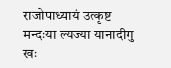राजोपाध्यायं उत्कृष्ट मन्दःया ल्यज्या यानादीगु खः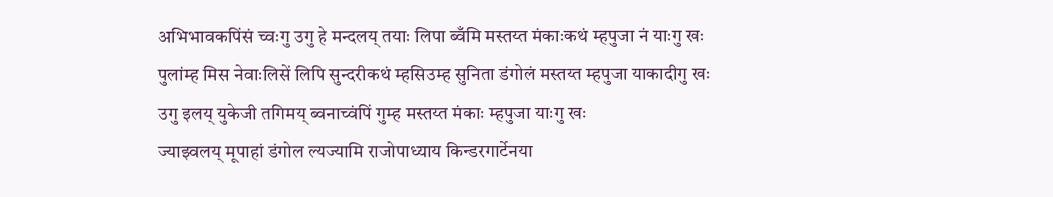अभिभावकपिंसं च्वःगु उगु हे मन्दलय् तयाः लिपा ब्वँमि मस्तय्त मंकाःकथं म्हपुजा नं याःगु खः
पुलांम्ह मिस नेवाःलिसें लिपि सुन्दरीकथं म्हसिउम्ह सुनिता डंगोलं मस्तय्त म्हपुजा याकादीगु खः
उगु इलय् युकेजी तगिमय् ब्वनाच्वंपिं गुम्ह मस्तय्त मंकाः म्हपुजा याःगु खः
ज्याझ्वलय् मूपाहां डंगोल ल्यज्यामि राजोपाध्याय किन्डरगार्टेनया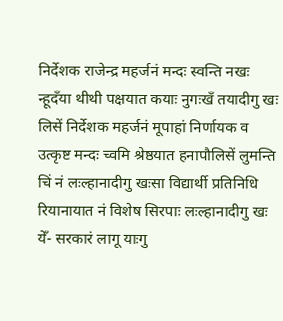निर्देशक राजेन्द्र महर्जनं मन्दः स्वन्ति नखः न्हूदँया थीथी पक्षयात कयाः नुगःखँ तयादीगु खः
लिसें निर्देशक महर्जनं मूपाहां निर्णायक व उत्कृष्ट मन्दः च्वमि श्रेष्ठयात हनापौलिसें लुमन्ति चिं नं लःल्हानादीगु खःसा विद्यार्थी प्रतिनिधि रियानायात नं विशेष सिरपाः लःल्हानादीगु खः
येँ- सरकारं लागू याःगु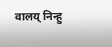वालय् निन्हु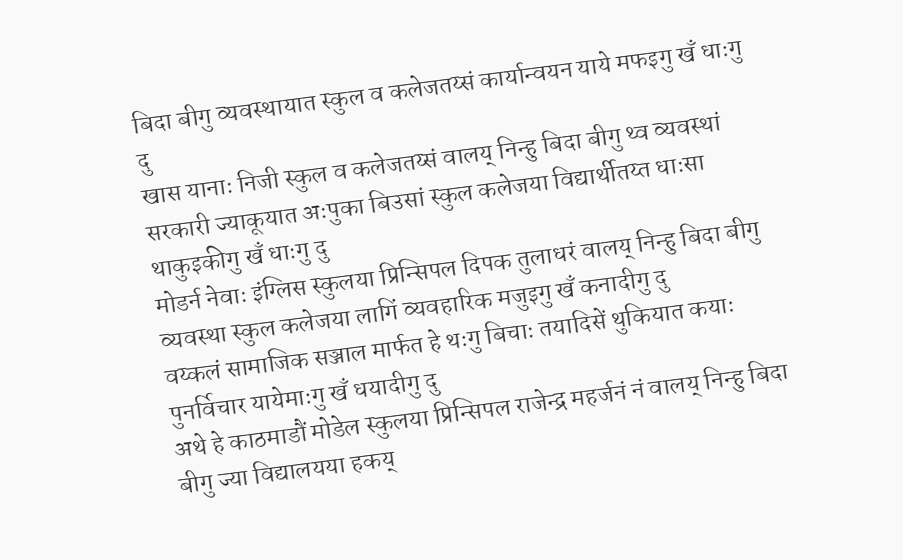बिदा बीगु व्यवस्थायात स्कुल व कलेजतय्सं कार्यान्वयन याये मफइगु खँ धाःगु दु
खास यानाः निजी स्कुल व कलेजतय्सं वालय् निन्हु बिदा बीगु थ्व व्यवस्थां सरकारी ज्याकूयात अःपुका बिउसां स्कुल कलेजया विद्यार्थीतय्त धाःसा थाकुइकीगु खँ धाःगु दु
मोडर्न नेवाः इंग्लिस स्कुलया प्रिन्सिपल दिपक तुलाधरं वालय् निन्हु बिदा बीगु व्यवस्था स्कुल कलेजया लागिं व्यवहारिक मजुइगु खँ कनादीगु दु
वय्कलं सामाजिक सञ्जाल मार्फत हे थःगु बिचाः तयादिसें थुकियात कयाः पुनर्विचार यायेमाःगु खँ धयादीगु दु
अथे हे काठमाडौं मोडेल स्कुलया प्रिन्सिपल राजेन्द्र महर्जनं नं वालय् निन्हु बिदा बीगु ज्या विद्यालयया हकय्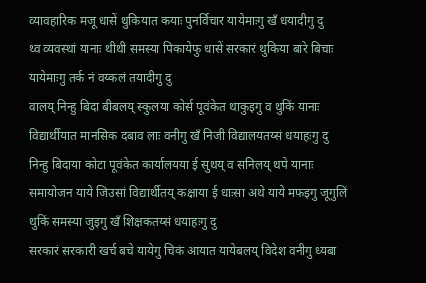व्यावहारिक मजू धासें थुकियात कयाः पुनर्विचार यायेमाःगु खँ धयादीगु दु
थ्व व्यवस्थां यानाः थीथी समस्या पिकायेफु धासें सरकारं थुकिया बारे बिचाः यायेमाःगु तर्क नं वय्कलं तयादीगु दु
वालय् निन्हु बिदा बीबलय् स्कुलया कोर्स पूवंकेत थाकुइगु व थुकिं यानाः विद्यार्थीयात मानसिक दबाव लाः वनीगु खँ निजी विद्यालयतय्सं धयाहःगु दु
निन्हु बिदाया कोटा पूवंकेत कार्यालयया ई सुथय् व सनिलय् थपे यानाः समायोजन याये जिउसां विद्यार्थीतय् कक्षाया ई धाःसा अथे याये मफइगु जूगुलिं थुकिं समस्या जुइगु खँ शिक्षकतय्सं धयाहःगु दु
सरकारं सरकारी खर्च बचे यायेगु चिकं आयात यायेबलय् विदेश वनीगु ध्यबा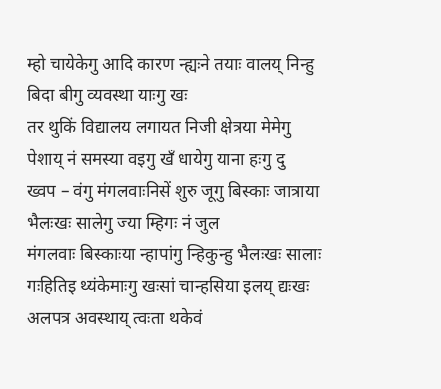म्हो चायेकेगु आदि कारण न्ह्यःने तयाः वालय् निन्हु बिदा बीगु व्यवस्था याःगु खः
तर थुकिं विद्यालय लगायत निजी क्षेत्रया मेमेगु पेशाय् नं समस्या वइगु खँ धायेगु याना हःगु दु
ख्वप – वंगु मंगलवाःनिसें शुरु जूगु बिस्काः जात्राया भैलःखः सालेगु ज्या म्हिगः नं जुल
मंगलवाः बिस्काःया न्हापांगु न्हिकुन्हु भैलःखः सालाः गःहितिइ थ्यंकेमाःगु खःसां चान्हसिया इलय् द्यःखः अलपत्र अवस्थाय् त्वःता थकेवं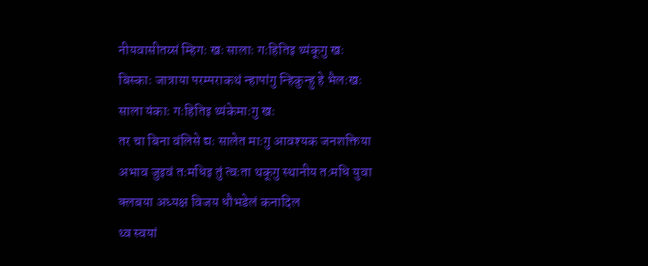नीयवासीतय्सं म्हिगः खः सालाः गःहितिइ थ्यंकूगु खः
बिस्काः जात्राया परम्पराकथं न्हापांगु न्हिकुन्हु हे भैलःखः साला यंकाः गःहितिइ थ्यंकेमाःगु खः
तर चा बिना वंलिसे द्यः सालेत माःगु आवश्यक जनशक्तिया अभाव जुइवं तःमधिइ तुं त्वःता थकूगु स्थानीय तःमधि युवा क्लबया अध्यक्ष विजय धौभडेलं कनादिल
थ्व स्वयां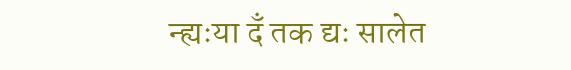न्ह्यःया दँ तक द्यः सालेत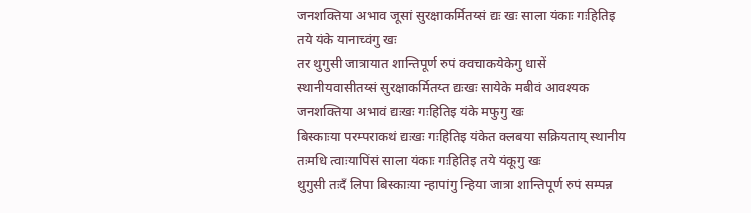जनशक्तिया अभाव जूसां सुरक्षाकर्मितय्सं द्यः खः साला यंकाः गःहितिइ तये यंके यानाच्वंगु खः
तर थुगुसी जात्रायात शान्तिपूर्ण रुपं क्वचाकयेकेगु धासें स्थानीयवासीतय्सं सुरक्षाकर्मितय्त द्यःखः सायेके मबीवं आवश्यक जनशक्तिया अभावं द्यःखः गःहितिइ यंके मफुगु खः
बिस्काःया परम्पराकथं द्यःखः गःहितिइ यंकेत क्लबया सक्रियताय् स्थानीय तःमधि त्वाःयापिंसं साला यंकाः गःहितिइ तये यंकूगु खः
थुगुसी तःदँ लिपा बिस्काःया न्हापांगु न्हिया जात्रा शान्तिपूर्ण रुपं सम्पन्न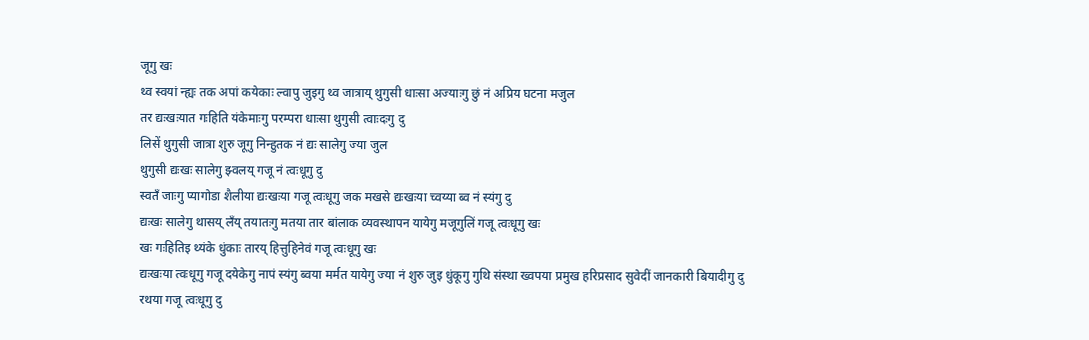जूगु खः
थ्व स्वयां न्ह्यः तक अपां कयेकाः ल्वापु जुइगु थ्व जात्राय् थुगुसी धाःसा अज्याःगु छुं नं अप्रिय घटना मजुल
तर द्यःखःयात गःहिति यंकेमाःगु परम्परा धाःसा थुगुसी त्वाःदःगु दु
लिसें थुगुसी जात्रा शुरु जूगु निन्हुतक नं द्यः सालेगु ज्या जुल
थुगुसी द्यःखः सालेगु झ्वलय् गजू नं त्वःधूगु दु
स्वतँ जाःगु प्यागोडा शैलीया द्यःखःया गजू त्वःधूगु जक मखसे द्यःखःया च्वय्या ब्व नं स्यंगु दु
द्यःखः सालेगु थासय् लँय् तयातःगु मतया तार बांलाक व्यवस्थापन यायेगु मजूगुलिं गजू त्वःधूगु खः
खः गःहितिइ थ्यंके धुंकाः तारय् हित्तुहिनेवं गजू त्वःधूगु खः
द्यःखःया त्वःधूगु गजू दयेकेगु नापं स्यंगु ब्वया मर्मत यायेगु ज्या नं शुरु जुइ धुंकूगु गुथि संस्था ख्वपया प्रमुख हरिप्रसाद सुवेदीं जानकारी बियादीगु दु
रथया गजू त्वःधूगु दु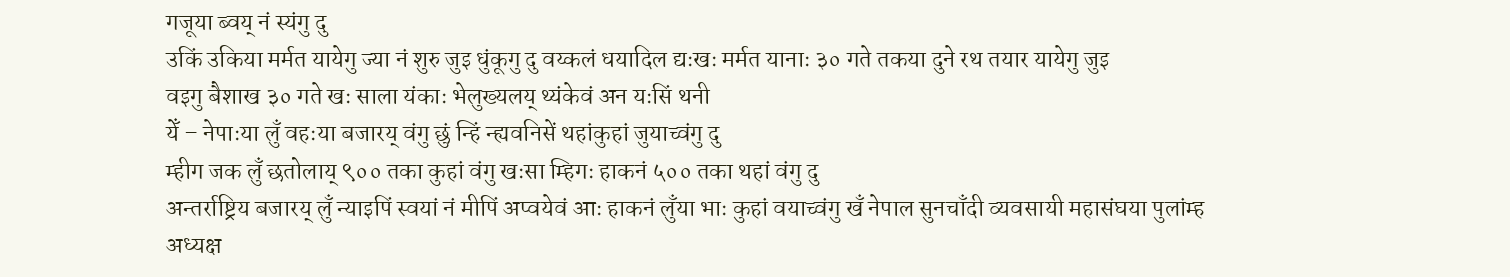गजूया ब्वय् नं स्यंगु दु
उकिं उकिया मर्मत यायेगु ज्या नं शुरु जुइ धुंकूगु दु वय्कलं धयादिल द्यःखः मर्मत यानाः ३० गते तकया दुने रथ तयार यायेगु जुइ
वइगु बैशाख ३० गते खः साला यंकाः भेलुख्यलय् थ्यंकेवं अन यःसिं थनी
येँ – नेपाःया लुँ वहःया बजारय् वंगु छुं न्हिं न्ह्यवनिसें थहांकुहां जुयाच्वंगु दु
म्हीग जक लुँ छतोलाय् ९०० तका कुहां वंगु खःसा म्हिगः हाकनं ५०० तका थहां वंगु दु
अन्तर्राष्ट्रिय बजारय् लुँ न्याइपिं स्वयां नं मीपिं अप्वयेवं आः हाकनं लुँया भाः कुहां वयाच्वंगु खँ नेपाल सुनचाँदी व्यवसायी महासंघया पुलांम्ह अध्यक्ष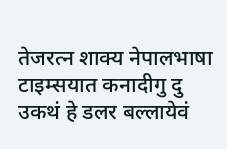तेजरत्न शाक्य नेपालभाषा टाइम्सयात कनादीगु दु
उकथं हे डलर बल्लायेवं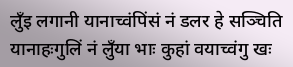लुँइ लगानी यानाच्वंपिंसं नं डलर हे सञ्चिति यानाहःगुलिं नं लुँया भाः कुहां वयाच्वंगु खः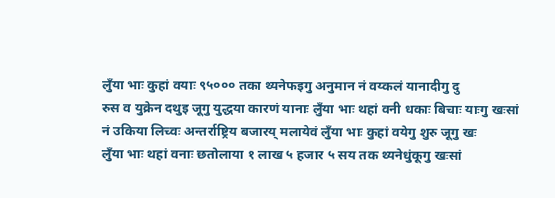लुँया भाः कुहां वयाः ९५००० तका थ्यनेफइगु अनुमान नं वय्कलं यानादीगु दु
रुस व युक्रेन दथुइ जूगु युद्धया कारणं यानाः लुँया भाः थहां वनी धकाः बिचाः याःगु खःसां नं उकिया लिच्वः अन्तर्राष्ट्रिय बजारय् मलायेवं लुँया भाः कुहां वयेगु शुरु जूगु खः
लुँया भाः थहां वनाः छतोलाया १ लाख ५ हजार ५ सय तक थ्यनेधुंकूगु खःसां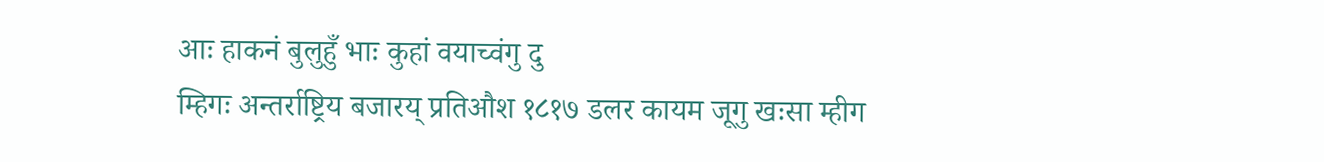आः हाकनं बुलुहुँ भाः कुहां वयाच्वंगु दु
म्हिगः अन्तर्राष्ट्रिय बजारय् प्रतिऔश १८१७ डलर कायम जूगु खःसा म्हीग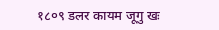१८०९ डलर कायम जूगु खः